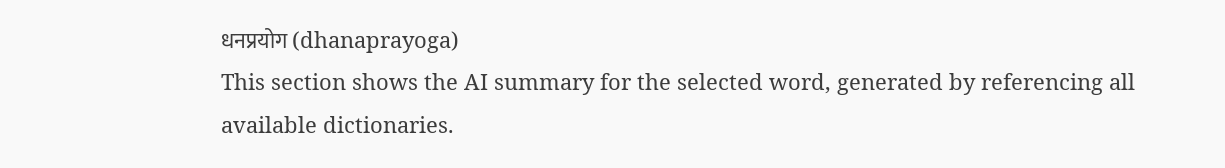धनप्रयोग (dhanaprayoga)
This section shows the AI summary for the selected word, generated by referencing all available dictionaries.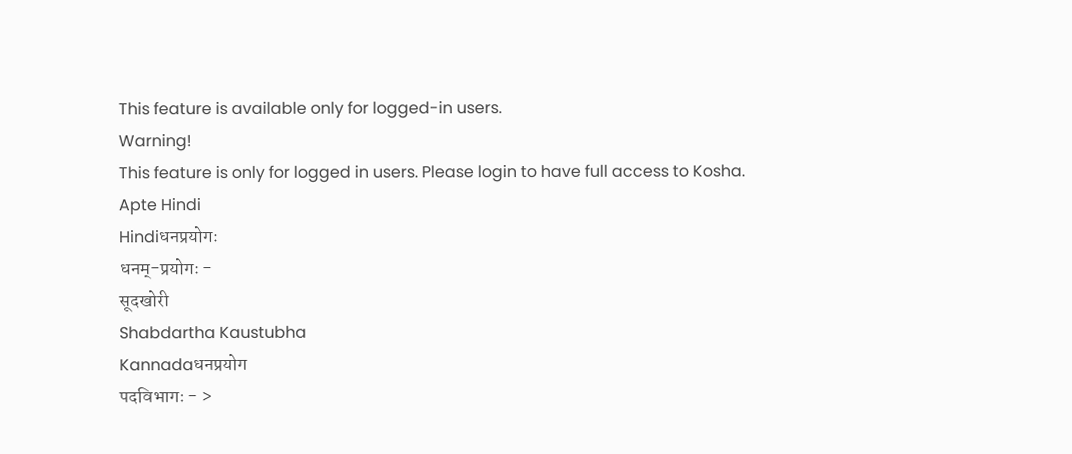This feature is available only for logged-in users.
Warning!
This feature is only for logged in users. Please login to have full access to Kosha.
Apte Hindi
Hindiधनप्रयोगः
धनम्-प्रयोगः -
सूदखोरी
Shabdartha Kaustubha
Kannadaधनप्रयोग
पदविभागः - >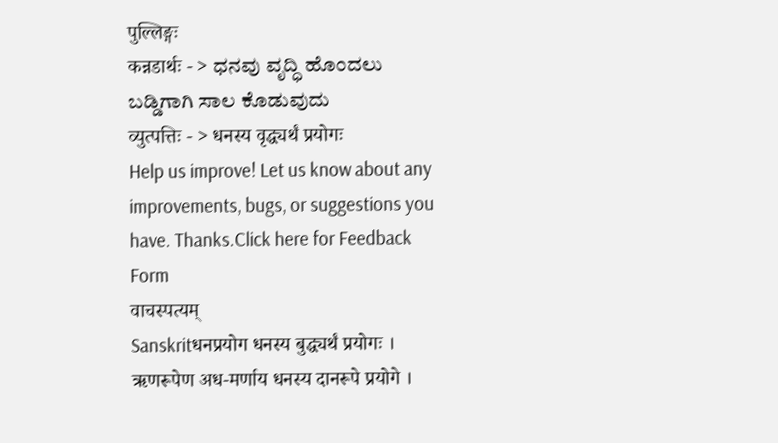पुल्लिङ्गः
कन्नडार्थः - > ಧನವು ವೃದ್ಧಿ ಹೊಂದಲು ಬಡ್ಡಿಗಾಗಿ ಸಾಲ ಕೊಡುವುದು
व्युत्पत्तिः - > धनस्य वृद्ध्यर्थं प्रयोगः
Help us improve! Let us know about any improvements, bugs, or suggestions you have. Thanks.Click here for Feedback Form
वाचस्पत्यम्
Sanskritधनप्रयोग धनस्य बुद्ध्यर्थं प्रयोगः । ऋणरूपेण अध-मर्णाय धनस्य दानरूपे प्रयोगे ।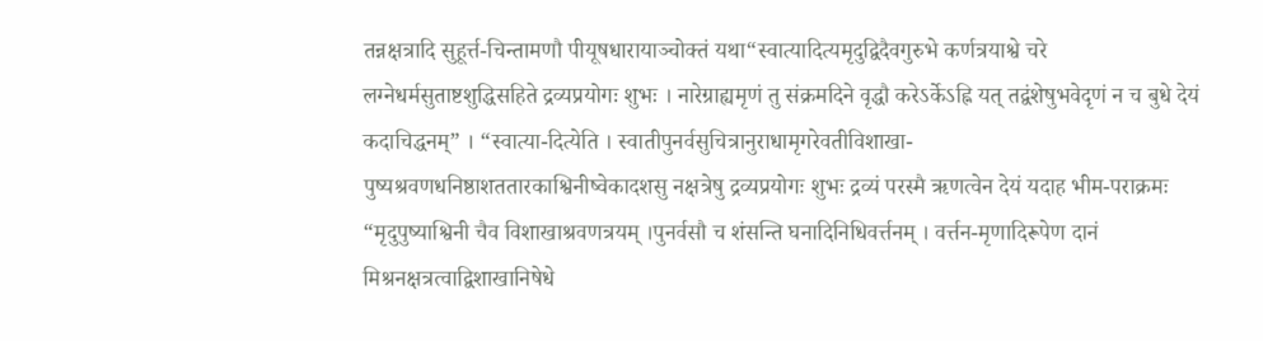तन्नक्षत्रादि सुहूर्त्त-चिन्तामणौ पीयूषधारायाञ्चोक्तं यथा“स्वात्यादित्यमृदुद्विदैवगुरुभे कर्णत्रयाश्वे चरे लग्नेधर्मसुताष्टशुद्धिसहिते द्रव्यप्रयोगः शुभः । नारेग्राह्यमृणं तु संक्रमदिने वृद्धौ करेऽर्केऽह्नि यत् तद्वंशेषुभवेदृणं न च बुधे देयं कदाचिद्धनम्” । “स्वात्या-दित्येति । स्वातीपुनर्वसुचित्रानुराधामृगरेवतीविशाखा-पुष्यश्रवणधनिष्ठाशततारकाश्विनीष्वेकादशसु नक्षत्रेषु द्रव्यप्रयोगः शुभः द्रव्यं परस्मै ऋणत्वेन देयं यदाह भीम-पराक्रमः “मृदुपुष्याश्विनी चैव विशाखाश्रवणत्रयम् ।पुनर्वसौ च शंसन्ति घनादिनिधिवर्त्तनम् । वर्त्तन-मृणादिरूपेण दानं मिश्रनक्षत्रत्वाद्विशाखानिषेधे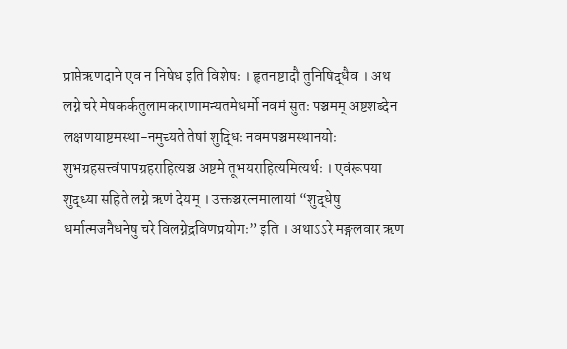प्राप्तेऋणदाने एव न निषेध इति विशेषः । हृतनष्टादौ तुनिषिद्धैव । अथ लग्ने चरे मेषकर्कतुलामकराणामन्यतमेधर्मो नवमं सुतः पञ्चमम् अष्टशब्देन लक्षणयाष्टमस्था-नमुच्यते तेषां शुद्धिः नवमपञ्चमस्थानयोः शुभग्रहसत्त्वंपापग्रहराहित्यञ्च अष्टमे तूभयराहित्यमित्यर्थः । एवंरूपया शुद्ध्या सहिते लग्ने ऋणं देयम् । उक्तञ्चरत्नमालायां “शुद्धेषु धर्मात्मजनैधनेषु चरे विलग्नेद्रविणप्रयोगः” इति । अथाऽऽरे मङ्गलवार ऋण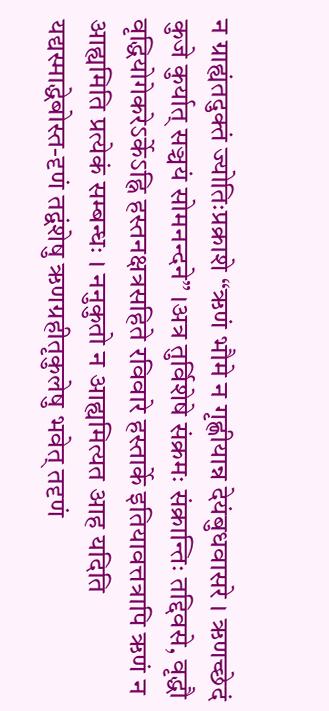न ग्राह्यंतदुक्तं ज्योतिःप्रक्राशे “ऋणं भौमे न गृह्णीयान्न देयंबुधवासरे । ऋणच्छेदं कुजे कुर्यात् सञ्चयं सोमनन्दने” ।अत्र तुर्विशेषे संक्रमः संक्रान्तिः तद्दिवसे, वृद्धौ वृद्धियोगेकरेऽर्केऽह्नि हस्तनक्षत्रसहिते रविवारे हस्तार्के इतियावत्तत्रापि ऋणं न आह्यमिति प्रत्येकं सम्बन्धः । ननुकुतो न आह्यमित्यत आह यदिति यद्यस्माद्धेबोस्त-दृणं तद्वंशेषु ऋणग्रहीतृकुलेषु भवेत् तदृणं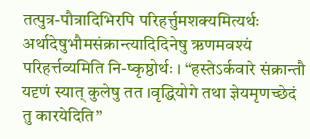तत्पुत्र-पौत्रादिभिरपि परिहर्त्तुमशक्यमित्यर्थः अर्थादेषुभौमसंक्रान्त्यादिदिनेषु ऋणमवश्यं परिहर्त्तव्यमिति नि-ष्कृष्ठोर्थः । “हस्तेऽर्कवारे संक्रान्तौ यदृणं स्यात् कुलेषु तत ।वृद्धियोगे तथा ज्ञेयमृणच्छेदं तु कारयेदिति”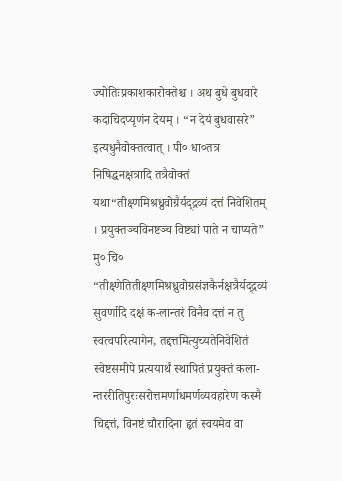ज्योतिःप्रकाशकारोक्तेश्च । अथ बुधे बुधवारे कदाचिदप्यृणंन देयम् । “न देयं बुधवासरे” इत्यधुनैवोक्तत्वात् । पी० धा०तत्र निषिद्धनक्षत्रादि तत्रैवोक्तं यथा“तीक्ष्णमिश्रध्रुवोग्रैर्यद्द्रव्यं दत्तं निवेशितम् । प्रयुक्तञ्चविनष्टञ्च विष्ट्यां पाते न चाप्यते” मु० चि० “तीक्ष्णेतितीक्ष्णमिश्रध्रुवोग्रसंज्ञकैर्नक्षत्रैर्यद्द्रव्यं सुवर्णादि दक्षं क-लान्तरं विनैव दत्तं न तु स्वत्वपरित्यागेन, तद्दत्तमित्युच्यतेनिवेशितं स्वेष्टसमीपे प्रत्ययार्थं स्थापितं प्रयुक्तं कला-न्तररीतिपुरःसरोत्तमर्णाधमर्णव्यवहारेण कस्मै चिद्दत्तं, विनष्टं चौरादिना हृतं स्वयमेव वा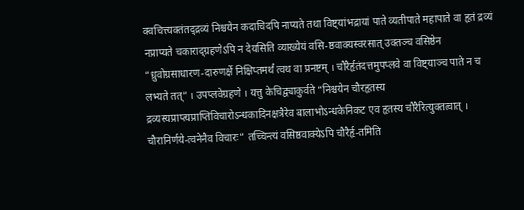क्वचित्त्यक्तंतद्द्रव्यं निश्चयेन कदाचिदपि नाप्यते तथा विष्ट्यांभद्रायां पाते व्यतीपाते महापाते वा हृतं द्रव्यं नप्राप्यते चकाराद्ग्रहणेऽपि न देयसिति व्याख्येयं वसि-ष्ठवाक्यस्वरसात् उक्तञ्च वसिष्ठेन “ध्रुवोग्रसाधारण-दारुणर्क्षे निक्षिप्तमर्थं त्वथ वा प्रनष्टम् । चौरैर्हृतंदत्तमुपप्लवे वा विष्ट्याञ्च पाते न च लभ्यते तत्” । उपप्लवेग्रहणे । यत्तु केचिद्व्याकुर्वते “निश्चयेन चौरहृतस्य द्रव्यस्यप्राप्त्यप्राप्तिविचारोऽन्धकादिनक्षत्रैरेव बालाभोऽन्धकेनिकट एव हृतस्य चौरैरित्युक्तत्वात् । चौरानिर्णये-त्वनेनैव विचारः” तच्चिन्त्यं वसिष्ठवाक्येऽपि चौरैर्हृ-तमिति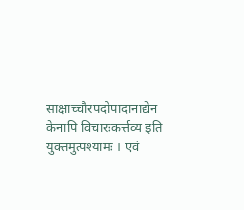साक्षाच्चौरपदोपादानाद्येन केनापि विचारःकर्त्तव्य इति युक्तमुत्पश्यामः । एवं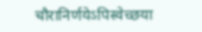चौरानिर्णयेऽपिस्वेच्छया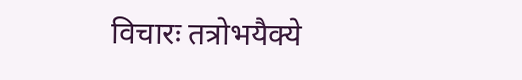विचारः तत्रोभयैक्ये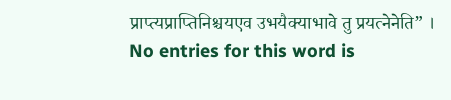प्राप्त्यप्राप्तिनिश्चयएव उभयैक्याभावे तु प्रयत्नेनेति” ।
No entries for this word is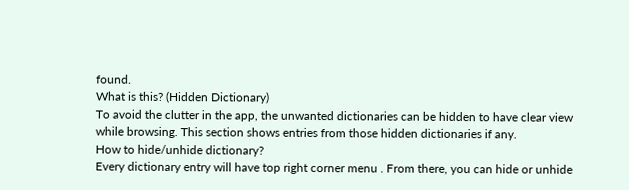found.
What is this? (Hidden Dictionary)
To avoid the clutter in the app, the unwanted dictionaries can be hidden to have clear view while browsing. This section shows entries from those hidden dictionaries if any.
How to hide/unhide dictionary?
Every dictionary entry will have top right corner menu . From there, you can hide or unhide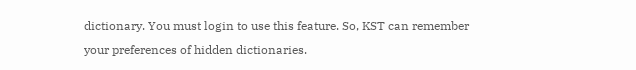dictionary. You must login to use this feature. So, KST can remember your preferences of hidden dictionaries.